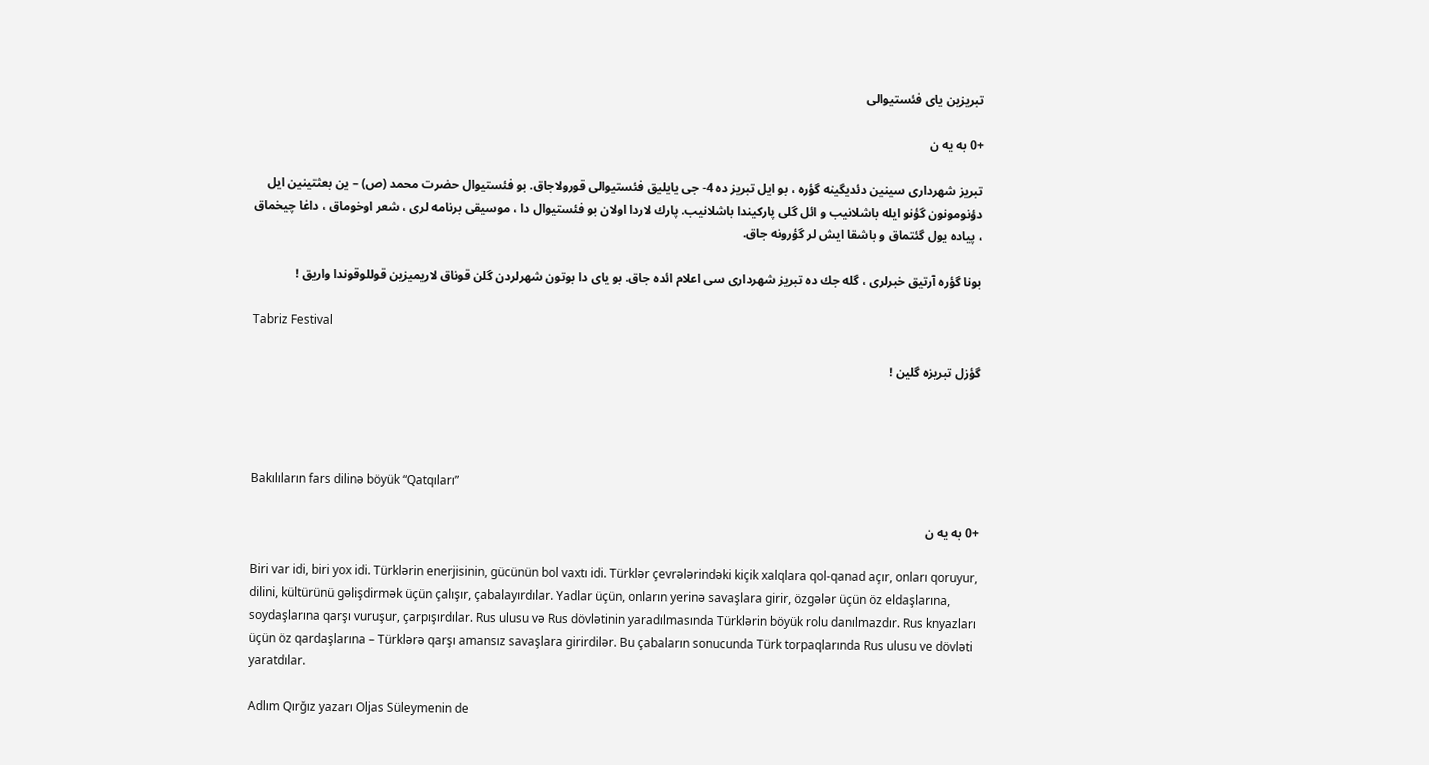تبریزین یای فئستیوالی

+0 به یه ن

تبریز شهرداری سینین دئدیگینه گؤره ، بو ایل تبریز ده 4- جی یایلیق فئستیوالی قورولاجاق. بو فئستیوال حضرت محمد (ص) – ین بعثتینین ایل دؤنومونون گؤنو ایله باشلانیب و ائل گلی پاركیندا باشلانیب. پارك لاردا اولان بو فئستیوال دا ، موسیقی برنامه لری ، شعر اوخوماق ، داغا چیخماق ، پیاده یول گئتماق و باشقا ایش لر گؤرونه جاق.

بونا گؤره آرتیق خبرلری ، گله جك ده تبریز شهرداری سی اعلام ائده جاق. بو یای دا بوتون شهرلردن گلن قوناق لاریمیزین قوللوقوندا واریق !

Tabriz Festival

گؤزل تبریزه گلین !




Bakılıların fars dilinə böyük “Qatqıları”

+0 به یه ن

Biri var idi, biri yox idi. Türklərin enerjisinin, gücünün bol vaxtı idi. Türklər çevrələrindəki kiçik xalqlara qol-qanad açır, onları qoruyur, dilini, kültürünü gəlişdirmək üçün çalışır, çabalayırdılar. Yadlar üçün, onların yerinə savaşlara girir, özgələr üçün öz eldaşlarına, soydaşlarına qarşı vuruşur, çarpışırdılar. Rus ulusu və Rus dövlətinin yaradılmasında Türklərin böyük rolu danılmazdır. Rus knyazları üçün öz qardaşlarına – Türklərə qarşı amansız savaşlara girirdilər. Bu çabaların sonucunda Türk torpaqlarında Rus ulusu ve dövləti yaratdılar.

Adlım Qırğız yazarı Oljas Süleymenin de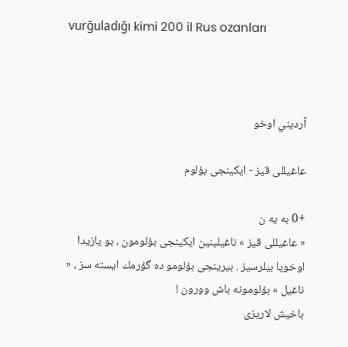vurğuladığı kimi 200 il Rus ozanları



آرديني اوخو

عاغیللی قیز - ایكینجی بؤلوم

+0 به یه ن
« عاغیللی قیز » ناغیلینین ایكینجی بؤلومون ، بو یازیدا اوخویا بیلرسیز . بیرینجی بؤلومو ده گؤرمك ایسته سز ، « ناغیل » بؤلومونه باش وورون !
باخیش لاریزی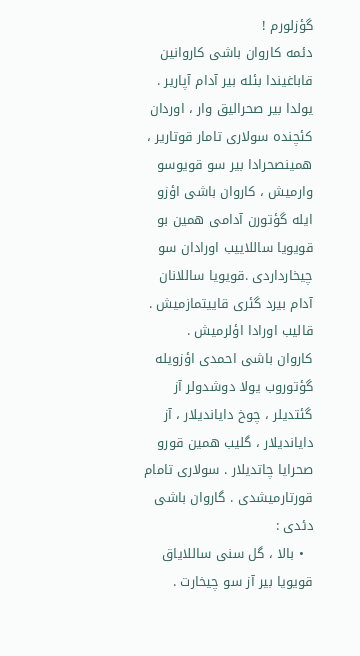گؤزلورم !
دئمه كاروان باشی كاروانین قاباغیندا بئله بیر آدام آپاریر . یولدا بیر صحرالیق وار ، اوردان كئچنده سولاری تامار قوتاریر ، همینصحرادا بیر سو قویوسو وارمیش ، كاروان باشی اؤزو ایله گؤتورن آدامی همین بو قویویا ساللاییب اورادان سو چیخارداردی .قویویا ساللانان آدام بیرد گئری قاییتمازمیش . قالیب اورادا اؤلرمیش .
كاروان باشی احمدی اؤزویله گؤتوروب یولا دوشدولر آز گئتدیلر ، چوخ دایاندیلار ، آز دایاندیلار ، گلیب همین قورو صحرایا چاتدیلار . سولاری تامام قورتارمیشدی . گاروان باشی دئدی :
  • بالا ، گل سنی ساللایاق قویویا بیر آز سو چیخارت .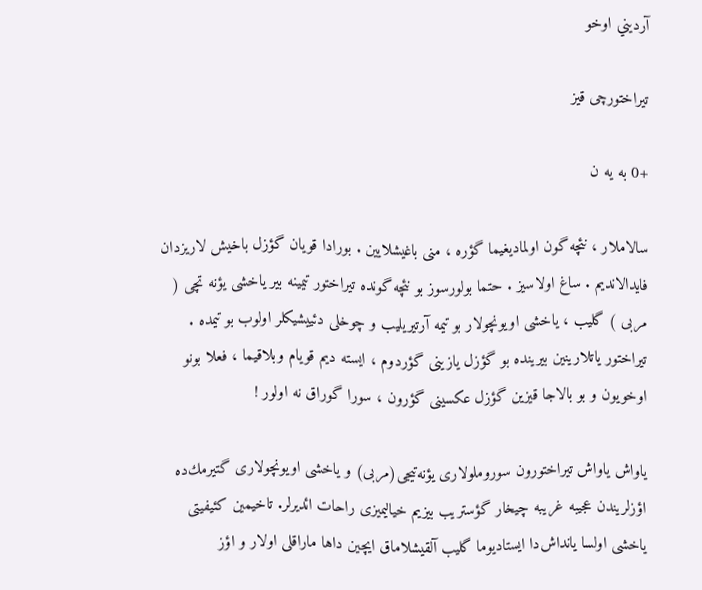آرديني اوخو

تیراختورچی قیز

+0 به یه ن

سالاملار ، نئچه گون اولمادیغیما گؤره ، منی باغیشلایین . بورادا قویان گؤزل باخیش لاریزدان فایدالاندیم . ساغ اولاسیز . حتما بولورسوز بو نئچه گونده تیراختور تیمینه بیر یاخشی یؤنه تچی ( مربی ) گلیب ، یاخشی اویونچولار بو تیمه آرتیریلیب و چوخلی دئییشیكلر اولوب بو تیمده . تیراختور یاتلارینین بیرینده بو گؤزل یازینی گؤردوم ، ایسته دیم قویام وبلاقیما ، فعلا بونو اوخویون و بو بالاجا قیزین گؤزل عكسینی گؤرون ، سورا گوراق نه اولور !

یاواش یاواش تیراختورون سوروملولاری یؤنه‌تیجی(مربی) و یاخشی اویونچولاری گتیرمك‌ده اؤزلریندن عجیبه غریبه چیخار گؤستریب بیزیم خیالیمیزی راحات ائدیرلر. تاخیمین كئیفیتی یاخشی اولسا یانداش‌دا ایستادیوما گلیب آلقیشلاماق ایچین داها ماراقلی اولار و اؤز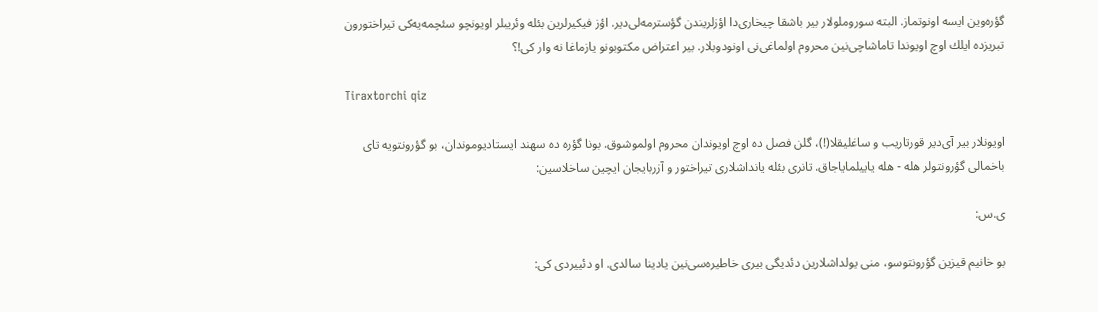گؤره‌وین ایسه اونوتماز. البته سوروملولار بیر باشقا چیخاری‌دا اؤزلریندن گؤسترمه‌لی‌دیر. اؤز فیكیرلرین بئله وئریبلر اویونچو سئچمه‌یه‌كی تیراختورون تبریزده ایلك اوچ اویوندا تاماشاچی‌نین محروم اولماغی‌نی اونودوبلار. بیر اعتراض مكتوبونو یازماغا نه وار كی!؟

Tiraxtorchi qiz

اویونلار بیر آی‌دیر قورتاریب و ساغلیقلا(!)، گلن فصل ده اوچ اویوندان محروم اولموشوق. بونا گؤره ده سهند ایستادیوموندان، بو گؤرونتویه تای باخمالی گؤرونتولر هله - هله یاییلمایاجاق. تانری بئله یانداشلاری تیراختور و آزربایجان ایچین ساخلاسین:

ی.س:

بو خانیم قیزین گؤرونتوسو، منی یولداشلارین دئدیگی بیری‌ خاطیره‌سی‌نین یادینا سالدی. او دئییردی كی: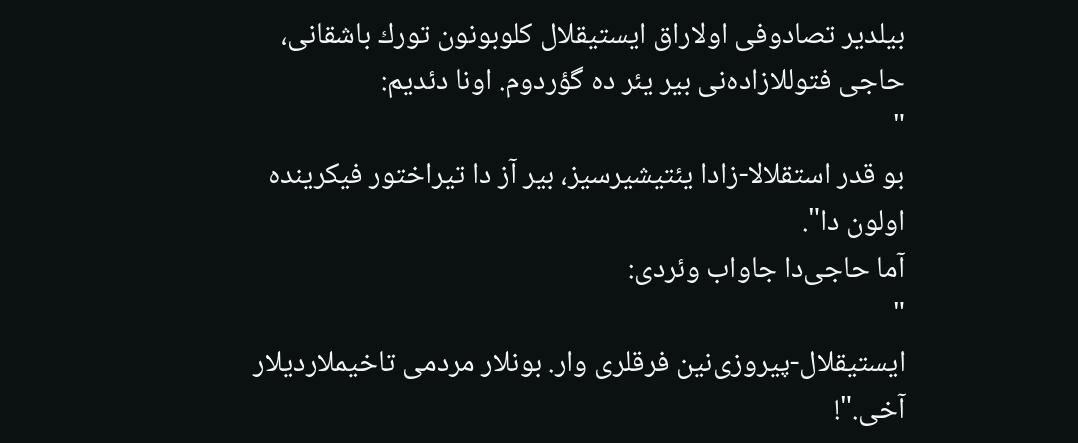بیلدیر تصادوفی اولاراق ایستیقلال كلوبونون تورك باشقانی، حاجی فتوللازاده‌نی بیر یئر ده گؤردوم. اونا دئدیم:
"
بو قدر استقلالا-زادا یئتیشیرسیز، بیر آز دا تیراختور فیكرینده اولون‌ دا".
آما حاجی‌دا جاواب وئردی:
"
ایستیقلال-پیروزی‌نین فرقلری وار. بونلار مردمی تاخیملاردیلار آخی."!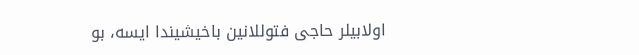اولابیلر حاجی فتوللانین باخیشیندا ایسه، بو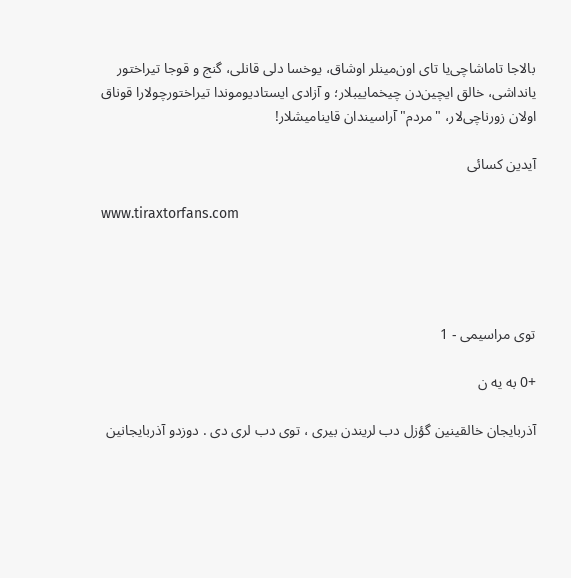بالاجا تاماشاچی‌یا تای اون‌مینلر اوشاق، یوخسا دلی قانلی، گنج و قوجا تیراختور یانداشی، خالق ایچین‌دن چیخماییبلار؛ و آزادی ایستادیوموندا تیراختورچولارا قوناق اولان زورناچی‌لار، "مردم" آراسیندان قاینامیشلار!

آیدین كسائی

www.tiraxtorfans.com




توی مراسیمی - 1

+0 به یه ن

آذربایجان خالقینین گؤزل دب لریندن بیری ، توی دب لری دی . دوزدو آذربایجانین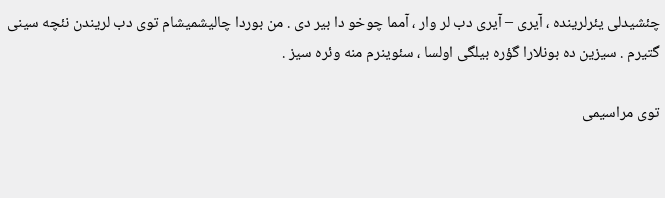چئشیدلی یئرلرینده ، آیری – آیری دب لر وار ، آمما چوخو دا بیر دی . من بوردا چالیشمیشام توی دب لریندن نئچه سینی گتیرم . سیزین ده بونلارا گؤره بیلگی اولسا ، سئوینرم منه وئره سیز .

توی مراسیمی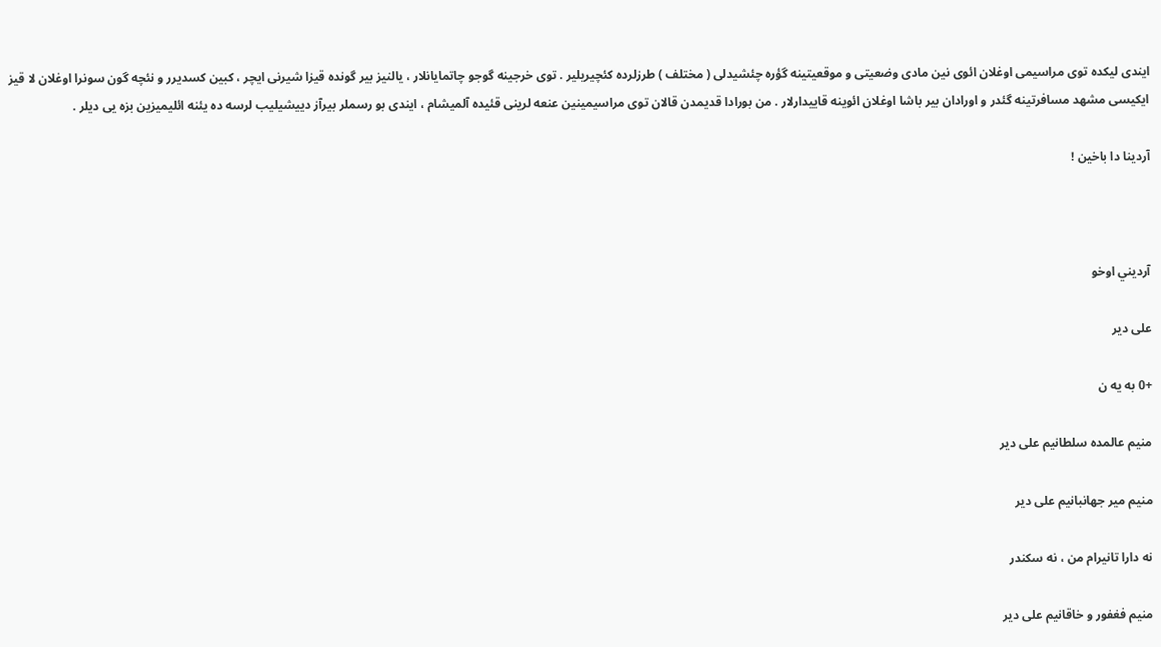ایندی لیكده توی مراسیمی اوغلان ائوی نین مادی وضعیتی و موقعیتینه گؤره چئشیدلی ( مختلف ) طرزلرده كئچیریلیر . توی خرجینه گوجو چاتمایانلار ، یالنیز بیر گونده قیزا شیرنی ایچر ، كبین كسدیرر و نئچه گون سونرا اوغلان لا قیز ایكیسی مشهد مسافرتینه گئدر و اورادان بیر باشا اوغلان ائوینه قاییدارلار . من بورادا قدیمدن قالان توی مراسیمینین عنعه لرینی قئیده آلمیشام ، ایندی بو رسملر بیرآز دییشیلیب لرسه ده یئنه ائلیمیزین بزه یی دیلر .

آردینا دا باخین !



آرديني اوخو

علی دیر

+0 به یه ن

منیم عالمده سلطانیم علی دیر

منیم میر جهانبانیم علی دیر

نه دارا تانیرام من ، نه سكندر

منیم فغفور و خاقانیم علی دیر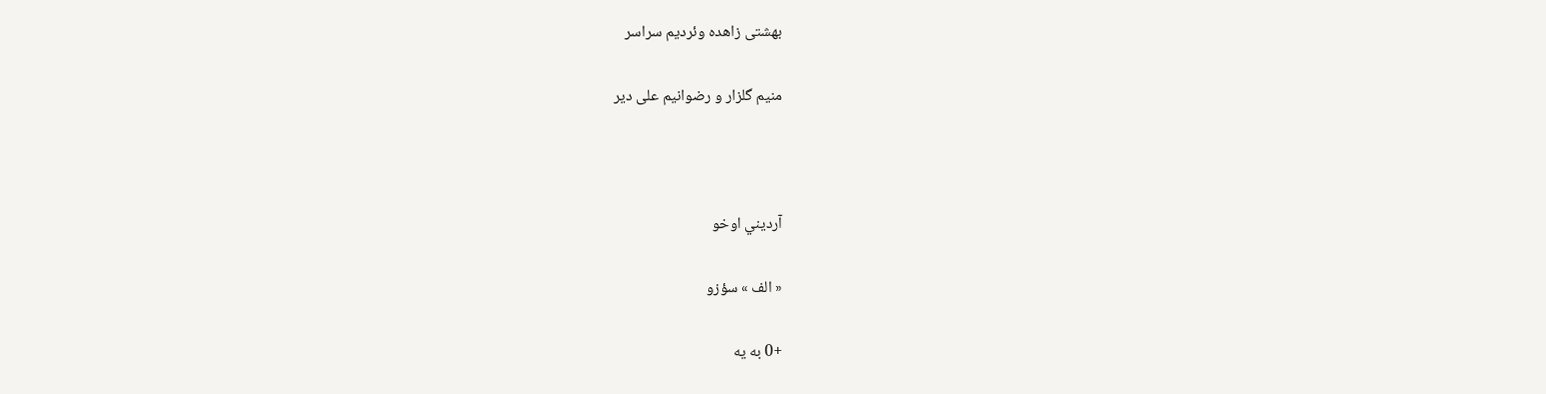بهشتی زاهده وئردیم سراسر

منیم گلزار و رضوانیم علی دیر



آرديني اوخو

« الف » سؤزو

+0 به یه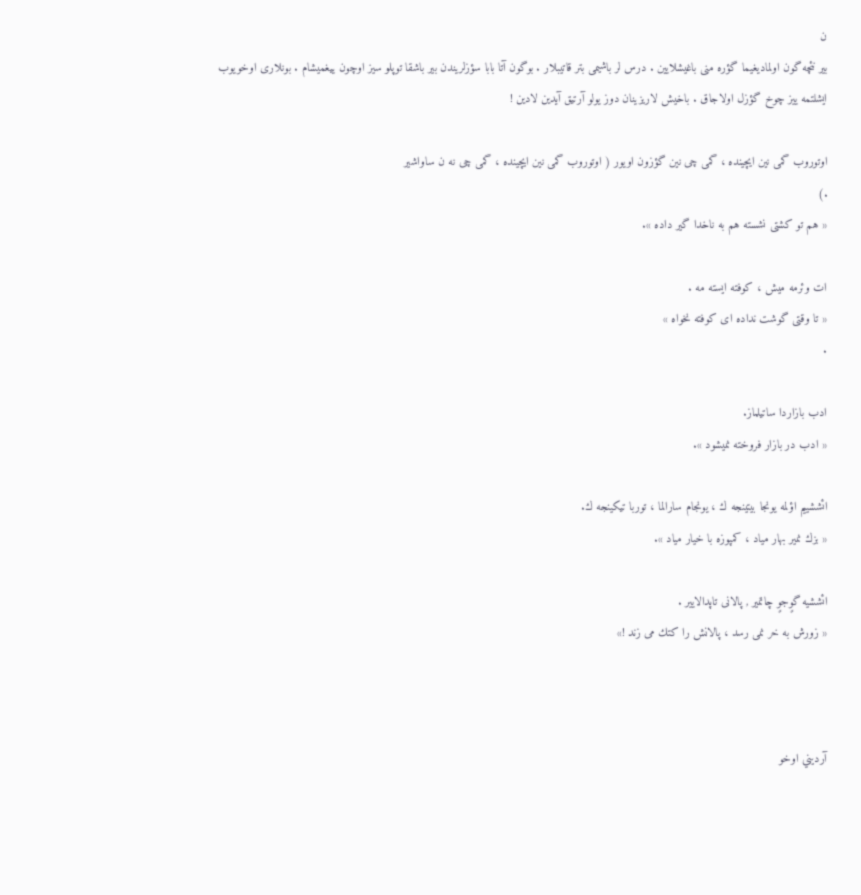ن
بیر نئچه گون اولمادیغیما گؤره منی باغیشلایین . درس لر باشیمی بتر قاتیبلار . بوگون آتا بابا سؤزلریندن بیر باشقا توپلو سیز اوچون ییغمیشام . بونلاری اوخویوب ایشلتمه ییز چوخ گؤزل اولاجاق . باخیش لاریزینان دوز یولو آرتیق آیدین لادین !

اوتوروب گمی نین ایچینده ، گمی چی نین گؤزون اویور ( اوتوروب گمی نین ایچینده ، گمی چی نه ن ساواشیر
.)
« هم تو كشتی نشسته هم به ناخدا گیر داده ».

ات وئرمه میش ، كوفته ایسته مه .
« تا وقتی گوشت نداده ای كوفته نخواه »
.

ادب بازاردا ساتیلماز.
« ادب در بازار فروخته نمیشود ».

ائششییم اؤلمه یونجا بیتینجه ك ، یونجام سارالما ، توربا تیكینجه ك.
« بزك نمیر بهار میاد ، كمپوزه با خیار میاد ».

ائششیه گوٍجوٍ چاتمیر , پالانی تاپدالاییر .
« زورش به خر نمی رسد ، پالانش را كتك می زند !»



آرديني اوخو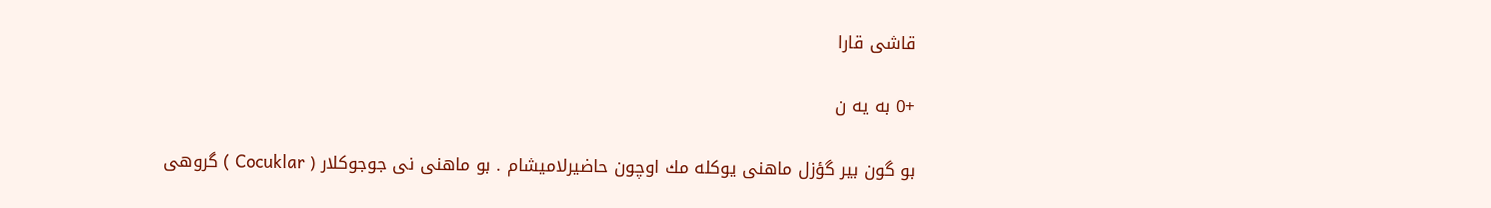قاشی قارا

+0 به یه ن

بو گون بیر گؤزل ماهنی یوكله مك اوچون حاضیرلامیشام . بو ماهنی نی جوجوكلار ( Cocuklar ) گروهی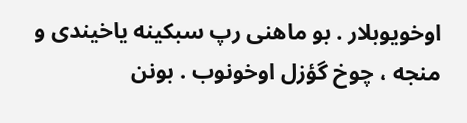اوخویوبلار . بو ماهنی رپ سبكینه یاخیندی و منجه ، چوخ گؤزل اوخونوب . بونن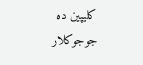كلیپین ده جوجوكلار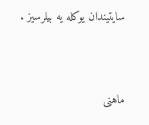سایتیندان یوكله یه بیلرسیز .


ماهنی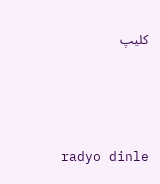كلیپ





radyo dinle